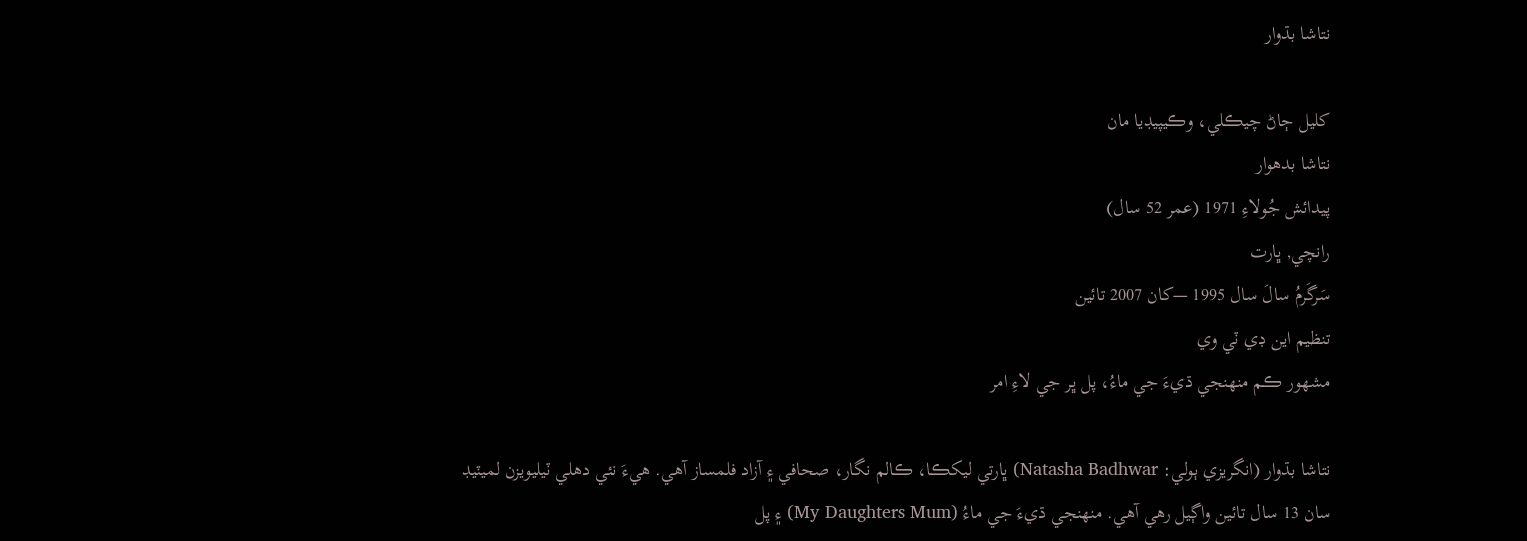نتاشا بڌوار

کليل ڄاڻ چيڪلي، وڪيپيڊيا مان
نتاشا بدھوار
پيدائش جُولاءِ 1971 (عمر 52 سال)
رانچي, ڀارت
سَرگَرمُ سالَ سال 1995 —کان 2007 تائين
تنظيم اين ڊي ٽي وي
مشھور ڪم منهنجي ڌيءَ جي ماءُ، پل ڀر جي لاءِ امر

نتاشا بڌوار (انگريزي ٻولي: Natasha Badhwar) ڀارتي ليکڪا، ڪالم نگار، صحافي ۽ آزاد فلمساز آهي. هيءَ نئي دهلي ٽيليويزن لميٽيڊ سان 13 سال تائين واڳيل رهي آهي. منهنجي ڌيءَ جي ماءُ (My Daughters Mum) ۽ پل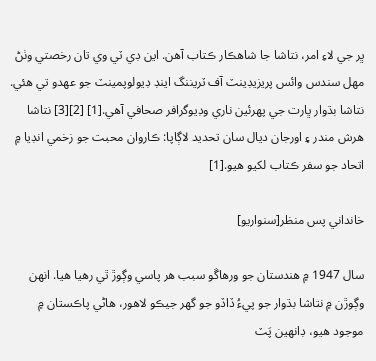ڀر جي لاءِ امر، نتاشا جا شاهڪار ڪتاب آهن. اين ڊي ٽي وي تان رخصتي وٺڻ مهل سندس وائس پريزيڊينٽ آف ٽريننگ اينڊ ڊيولوپمينٽ جو عهدو تي هئي. نتاشا بڌوار ڀارت جي پهرئين ناري وڊيوگرافر صحافي آهي.[1] [2][3] نتاشا هرش مندر ۽ اورجان ديال سان تحديد لاڳاپا: ڪاروان محبت جو زخمي انڊيا ۾ اتحاد جو سفر ڪتاب لکيو هيو.[1]

خانداني پس منظر[سنواريو]

سال 1947 ۾ هندستان جو ورهاڱو سبب هر پاسي وڳوڙ ٿي رهيا هيا. انهن وڳوڙن ۾ نتاشا بڌوار جو پيءُ ڏاڏو جو گهر جيڪو لاهور، هاڻي پاڪستان ۾ موجود هيو، ڊانهين پَٽ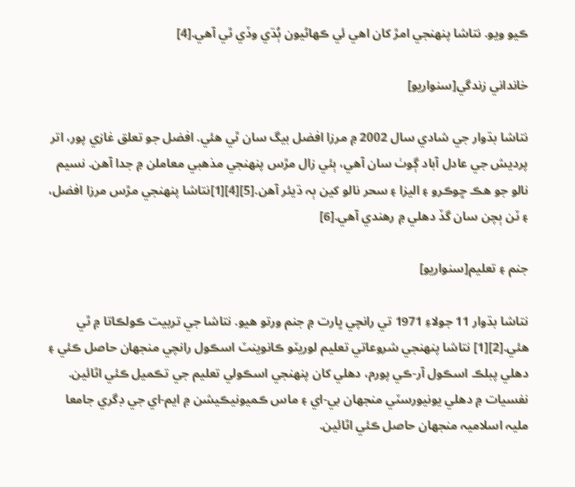ڪيو ويو. نتاشا پنهنجي امڙ کان اهي ئي ڪهاڻيون ٻُڌي وڏي ٿي آهي.[4]

خانداني زندگي[سنواريو]

نتاشا بڌوار جي شادي سال 2002 ۾ مرزا افضل بيگ سان ٿي هئي. افضل جو تعلق غازي پور، اتر پرديش جي عادل آباد ڳوٺ سان آهي، ٻئي زال مڙس پنهنجي مذهبي معاملن ۾ جدا آهن. نسيم نالو جو هڪ ڇوڪرو ۽ اليزا ۽ سحر نالو کين ٻہ ڌيئر آهن.[5][4][1]نتاشا پنهنجي مڙس مرزا افضل، ۽ ٽن ٻچن سان گڏ دهلي ۾ رهندي آهي.[6]

جنم ۽ تعليم[سنواريو]

نتاشا بڌوار 11 جولاءِ 1971 تي رانچي ڀارت ۾ جنم ورتو هيو. نتاشا جي تربيت ڪولڪاتا ۾ ٿي هئي.[2][1] نتاشا پنهنجي شروعاتي تعليم لوريٽو ڪانوينٽ اسڪول رانچي منجهان حاصل ڪئي ۽ دهلي پبلڪ اسڪول آر-ڪي پورم، دهلي کان پنهنجي اسڪولي تعليم جي تڪميل ڪئي اٿائين. نفسيات ۾ دهلي يونيورسٽي منجهان بي-اي ۽ ماس ڪميونيڪيشن ۾ ايم-اي جي ڊگري جامعا مليہ اسلاميہ منجهان حاصل ڪئي اٿائين.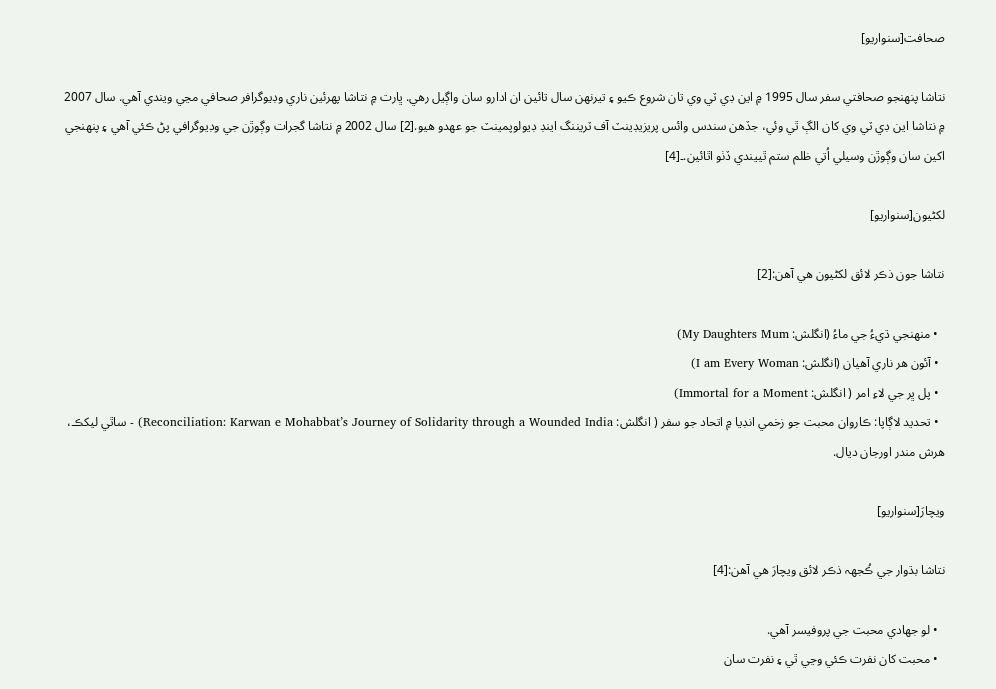صحافت[سنواريو]

نتاشا پنهنجو صحافتي سفر سال 1995 ۾ اين ڊي ٽي وي تان شروع ڪيو ۽ تيرنهن سال تائين ان ادارو سان واڳيل رهي. ڀارت ۾ نتاشا پهرئين ناري وڊيوگرافر صحافي مڃي ويندي آهي. سال 2007 ۾ نتاشا اين ڊي ٽي وي کان الڳ ٿي وئي، جڏهن سندس وائس پريزيڊينٽ آف ٽريننگ اينڊ ڊيولوپمينٽ جو عهدو هيو.[2] سال 2002 ۾ نتاشا گجرات وڳوڙن جي وڊيوگرافي پڻ ڪئي آهي ۽ پنهنجي اکين سان وڳوڙن وسيلي اُتي ظلم ستم ٿييندي ڏٺو اٿائين.۔[4]

لکڻيون[سنواريو]

نتاشا جون ذڪر لائق لکڻيون هي آهن:[2]

  • منهنجي ڌيءُ جي ماءُ (انگلش: My Daughters Mum)
  • آئون هر ناري آهيان (انگلش: I am Every Woman)
  • پل ڀر جي لاءِ امر ( انگلش: Immortal for a Moment)
  • تحديد لاڳاپا: ڪاروان محبت جو زخمي انڊيا ۾ اتحاد جو سفر ( انگلش: Reconciliation: Karwan e Mohabbat’s Journey of Solidarity through a Wounded India) - ساٿي ليکڪ، هرش مندر اورجان ديال.

ويچارَ[سنواريو]

نتاشا بڌوار جي ڪُجهہ ذڪر لائق ويچارَ هي آهن:[4]

  • لو جهادي محبت جي پروفيسر آهي.
  • محبت کان نفرت ڪئي وڃي ٿي ۽ نفرت سان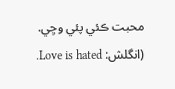محبت ڪئي پئي وڃِي. (انگلش: Love is hated.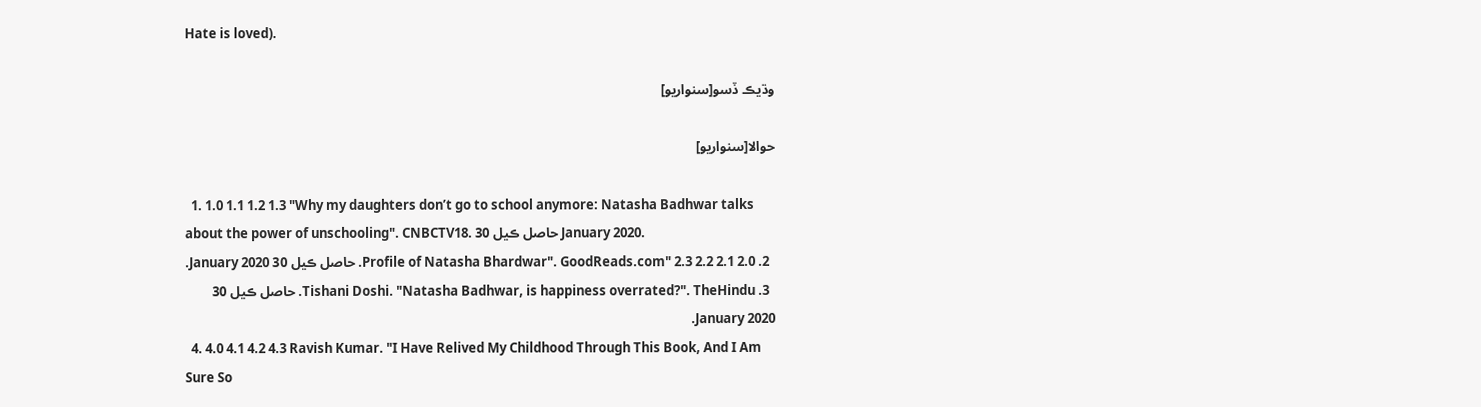Hate is loved).

وڌيڪ ڏسو[سنواريو]

حوالا[سنواريو]

  1. 1.0 1.1 1.2 1.3 "Why my daughters don’t go to school anymore: Natasha Badhwar talks about the power of unschooling". CNBCTV18. حاصل ڪيل 30 January 2020.
  2. 2.0 2.1 2.2 2.3 "Profile of Natasha Bhardwar". GoodReads.com. حاصل ڪيل 30 January 2020.
  3. Tishani Doshi. "Natasha Badhwar, is happiness overrated?". TheHindu. حاصل ڪيل 30 January 2020.
  4. 4.0 4.1 4.2 4.3 Ravish Kumar. "I Have Relived My Childhood Through This Book, And I Am Sure So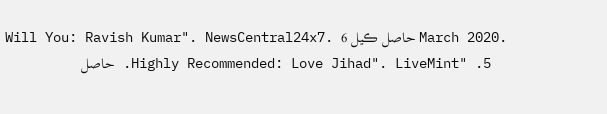Will You: Ravish Kumar". NewsCentral24x7. حاصل ڪيل 6 March 2020.
  5. "Highly Recommended: Love Jihad". LiveMint. حاصل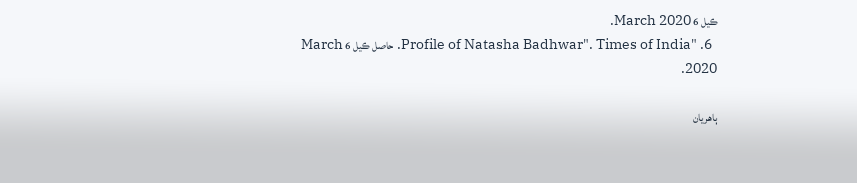ڪيل 6 March 2020.
  6. "Profile of Natasha Badhwar". Times of India. حاصل ڪيل 6 March 2020.

ٻاهريان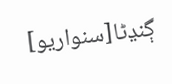ڳنڍڻا[سنواريو]